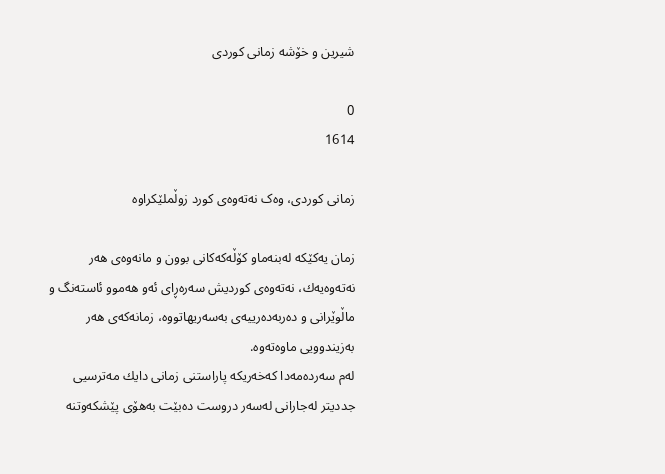شیرین و خۆشه‌ زمانی كوردی

0
1614

زمانی کوردی، وه‌ک نه‌ته‌وه‌ی کورد زوڵملێکراوه‌ ‌

زمان یه‌كێكه‌ له‌بنه‌ماو كۆڵه‌كه‌كانی بوون و مانه‌وه‌ی هه‌ر نه‌ته‌وه‌یه‌ك، نه‌ته‌وه‌ی كوردیش سه‌ره‌ڕای ئه‌و هه‌موو ئاسته‌نگ و ماڵوێرانی و ده‌ربه‌ده‌رییه‌ی به‌سه‌ریهاتووه‌، زمانه‌كه‌ی هه‌ر به‌زیندوویی ماوه‌ته‌وه‌.
له‌م سه‌رده‌مه‌دا كه‌خه‌ریكه‌ پاراستنی زمانی دایك مه‌ترسیی جددیتر له‌جارانی له‌سه‌ر دروست ده‌بێت به‌هۆی پێشكه‌وتنه‌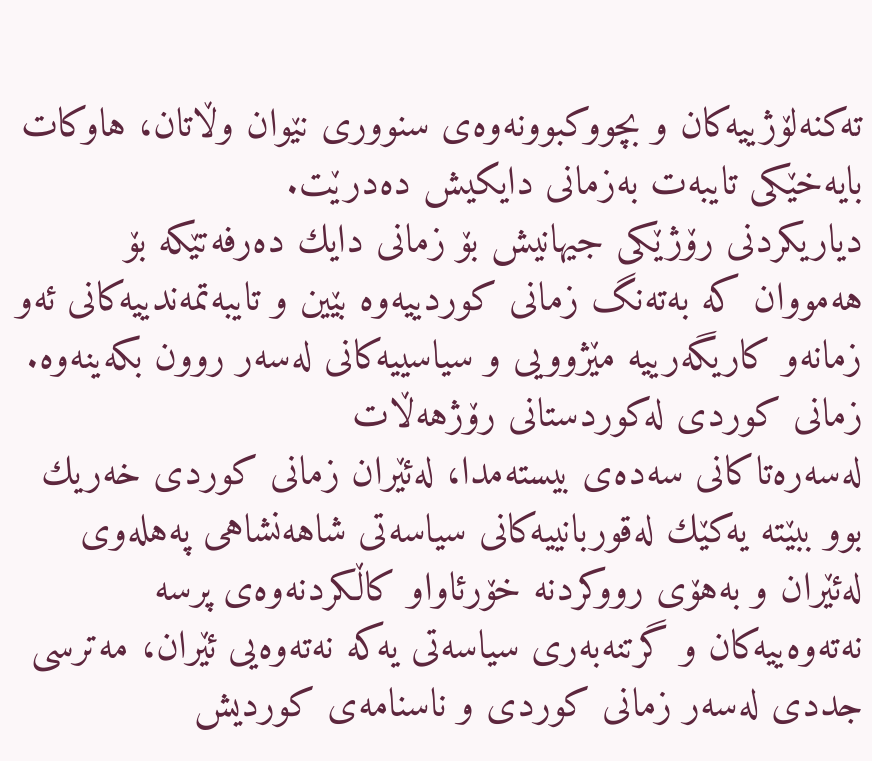ته‌كنه‌لۆژییه‌كان و بچووكبوونه‌وه‌ی سنووری نێوان وڵاتان، هاوكات بایه‌خێكی تایبه‌ت به‌زمانی دایكیش ده‌درێت.
دیاریكردنی رۆژێكی جیهانیش بۆ زمانی دایك ده‌رفه‌تێكه‌ بۆ هه‌مووان كه‌ به‌ته‌نگ زمانی كوردییه‌وه‌ بێین و تایبه‌تمه‌ندییه‌كانی ئه‌و زمانه‌و كاریگه‌رییه‌ مێژوویی و سیاسییه‌كانی له‌سه‌ر روون بكه‌ینه‌وه‌.
زمانی كوردی له‌كوردستانی رۆژهه‌ڵات
له‌سه‌ره‌تاكانی سه‌ده‌ی بیسته‌مدا، له‌ئێران زمانی كوردی خه‌ریك بوو ببێته‌ یه‌كێك له‌قوربانییه‌كانی سیاسه‌تی شاهه‌نشاهی په‌هله‌وی له‌ئێران و به‌هۆی رووكردنه‌ خۆرئاواو كاڵكردنه‌وه‌ی پرسه‌ نه‌ته‌وه‌ییه‌كان و گرتنه‌به‌ری سیاسه‌تی یه‌كه‌ نه‌ته‌وه‌یی ئێران، مه‌ترسی جددی له‌سه‌ر زمانی كوردی و ناسنامه‌ی كوردیش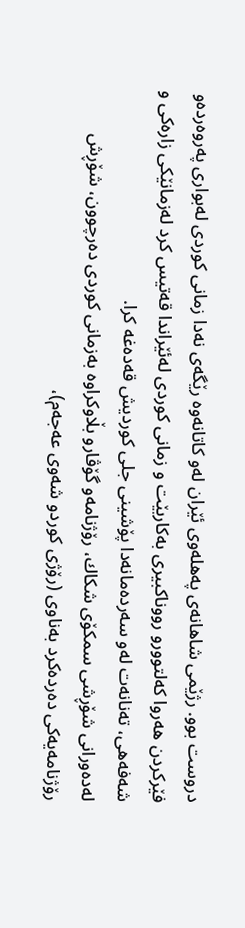دروست بوو. رژێمی شاهانه‌ی په‌هله‌وی ئێران له‌و كاتانه‌وه‌ رێگه‌ی نه‌دا زمانی كوردی له‌بواری په‌روه‌رده‌و فێركردن هه‌روا كه‌لتوورو رووناكبیری به‌كاربێت و زمانی كوردی له‌ئێراندا قه‌تیس كرد له‌زمانێكی زاره‌كی و شه‌فه‌هی، ته‌نانه‌ت له‌و سه‌رده‌مانه‌دا پۆشینی جلی كوردیش قه‌ده‌غه‌ كرا.
له‌ده‌ورانی شۆڕشی سمكۆی شكاك، رۆژنامه‌و گۆڤارو بڵاوكراوه‌ به‌زمانی كوردی ده‌رچوون، شۆڕش رۆژنامه‌یه‌كی ده‌رده‌كرد به‌ناوی (رۆژی كوردو شه‌وی عه‌جه‌م)،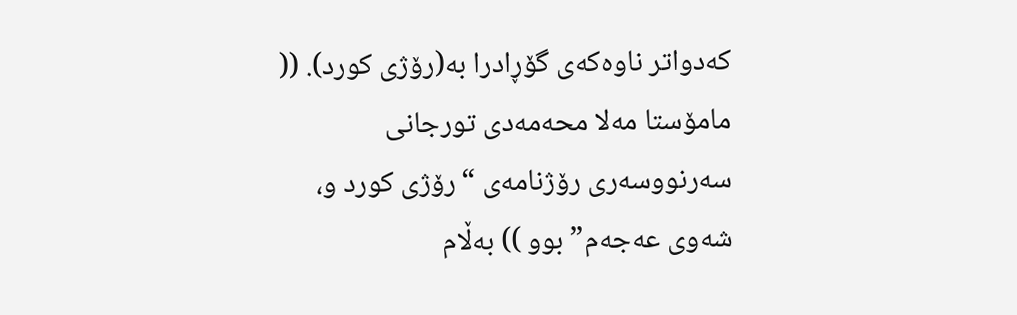كه‌دواتر ناوه‌كه‌ی گۆڕادرا به‌(رۆژی كورد). (( مامۆستا مه‌لا محه‌مه‌دی تورجانی سه‌رنووسه‌ری رۆژنامه‌ی “رۆژی کورد و، شه‌وی عه‌جه‌م” بوو )) به‌ڵام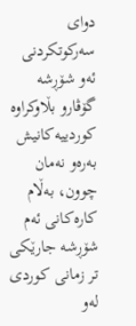دوای سه‌ركوتكردنی ئه‌و شۆڕشه‌ گۆڤارو بڵاوكراوه‌ كوردییه‌كانیش به‌ره‌و نه‌مان چوون، به‌ڵام كاره‌كانی ئه‌م شۆڕشه‌ جارێكی تر زمانی كوردی له‌و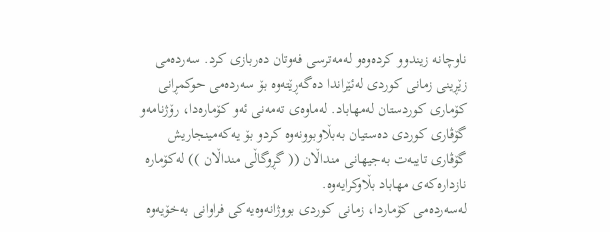ناوچانه‌ زیندوو كرده‌وه‌و له‌مه‌ترسی فه‌وتان ده‌ربازی كرد. سه‌رده‌می زێڕینی زمانی كوردی له‌ئێراندا ده‌گه‌ڕێته‌وه‌ بۆ سه‌رده‌می حوكمڕانی كۆماری كوردستان له‌مهاباد. له‌ماوه‌ی ته‌مه‌نی ئه‌و كۆماره‌دا، رۆژنامه‌و گۆڤاری كوردی ده‌ستیان به‌بڵاوبوونه‌وه‌ كردو بۆ یه‌كه‌مینجاریش گۆڤاری تایبه‌ت به‌جیهانی منداڵان (( گڕوگاڵی منداڵان )) له‌كۆماره‌ نازداره‌كه‌ی مهاباد بڵاوكرایه‌وه‌.
له‌سه‌رده‌می كۆماردا، زمانی كوردی بووژانه‌وه‌یه‌كی فراوانی به‌خۆیه‌وه‌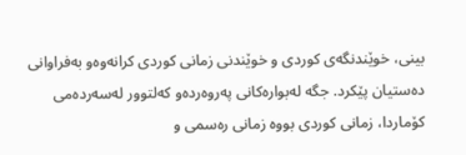بینی، خوێندنگه‌ی كوردی و خوێندنی زمانی كوردی كرانه‌وه‌و به‌فراوانی ده‌ستیان پێكرد. جگه‌ له‌بواره‌كانی په‌روه‌رده‌و كه‌لتوور له‌سه‌رده‌می كۆماردا، زمانی كوردی بووه‌ زمانی ره‌سمی و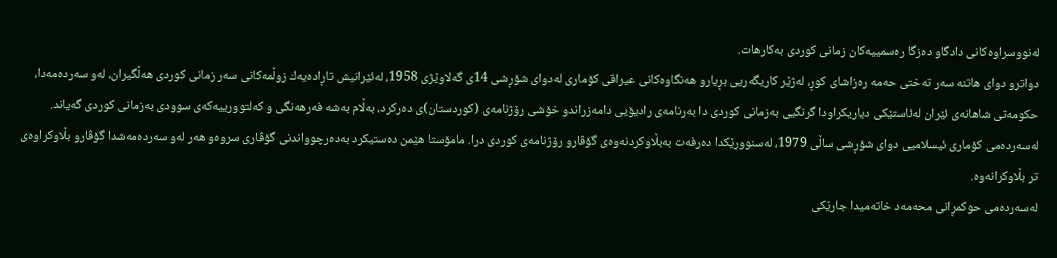له‌نووسراوه‌كانی دادگاو ده‌زگا ره‌سمییه‌كان زمانی كوردی به‌كارهات.
دواترو دوای هاتنه‌ سه‌ر ته‌ختی حه‌مه‌ ره‌زاشای كوڕ، له‌ژێر كاریگه‌ریی بڕیارو هه‌نگاوه‌كانی عیراقی كۆماری له‌دوای شۆڕشی 14ی گه‌لاوێژی 1958، له‌ئێرانیش تاڕاده‌یه‌ك زوڵمه‌كانی سه‌ر زمانی كوردی هه‌ڵگیران، له‌و سه‌رده‌مه‌دا، حكومه‌تی شاهانه‌ی ئێران له‌ئاستێكی دیاریكراودا گرنگیی به‌زمانی كوردی دا به‌رنامه‌ی رادیۆیی دامه‌زراندو خۆشی رۆژنامه‌ی (كوردستان)ی ده‌ركرد، به‌ڵام به‌شه‌ فه‌رهه‌نگی و كه‌لتوورییه‌كه‌ی سوودی به‌زمانی كوردی گه‌یاند.
له‌سه‌رده‌می كۆماری ئیسلامیی دوای شۆڕشی ساڵی 1979، له‌سنوورێكدا ده‌رفه‌ت به‌بڵاوكردنه‌وه‌ی گۆڤارو رۆژنامه‌ی كوردی درا. مامۆستا هێمن ده‌ستیكرد به‌ده‌رچوواندنی گۆڤاری سروه‌و هه‌ر له‌و سه‌رده‌مه‌شدا گۆڤارو بڵاوكراوه‌ی تر بڵاوكرانه‌وه‌.
له‌سه‌رده‌می حوكمڕانی محه‌مه‌د خاته‌میدا جارێكی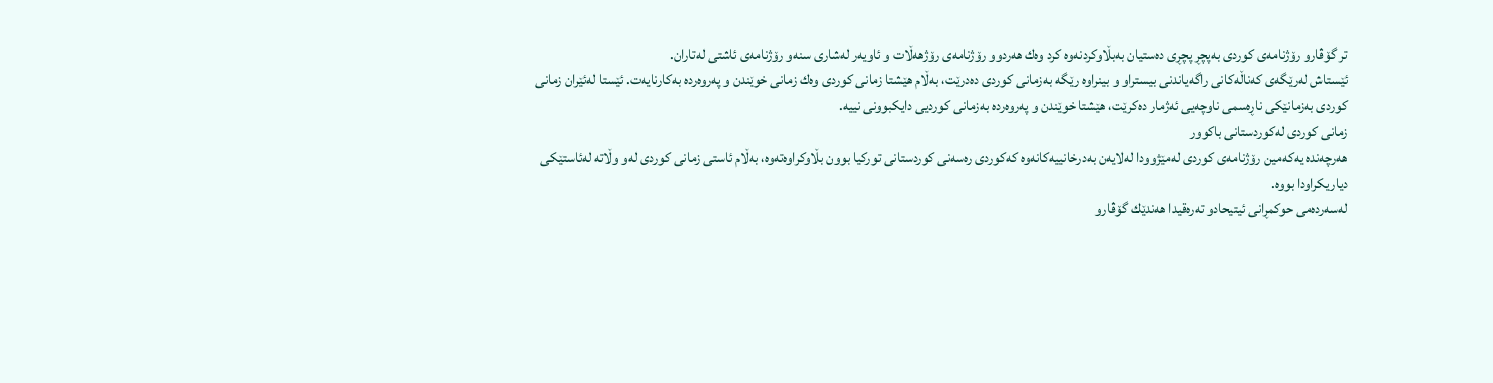تر گۆڤارو رۆژنامه‌ی كوردی به‌پچڕ پچڕی ده‌ستیان به‌بڵاوكردنه‌وه‌ كرد وه‌ك هه‌ردوو رۆژنامه‌ی رۆژهه‌ڵات و ئاویه‌ر له‌شاری سنه‌و رۆژنامه‌ی ئاشتی له‌تاران.
ئێستاش له‌رێگه‌ی كه‌ناڵه‌كانی راگه‌یاندنی بیستراو و بینراوه‌ رێگه‌ به‌زمانی كوردی ده‌درێت، به‌ڵام هێشتا زمانی كوردی وه‌ك زمانی خوێندن و په‌روه‌رده‌ به‌كارنایه‌ت. ئێستا له‌ئێران زمانی كوردی به‌زمانێكی ناڕه‌سمی ناوچه‌یی ئه‌ژمار ده‌كرێت، هێشتا خوێندن و په‌روه‌رده‌ به‌زمانی كوردیی دایكبوونی نییه‌.
زمانی كوردی له‌كوردستانی باكوور
هه‌رچه‌نده‌ یه‌كه‌مین رۆژنامه‌ی كوردی له‌مێژوودا له‌لایه‌ن به‌درخانییه‌كانه‌وه‌ كه‌كوردی ره‌سه‌نی كوردستانی توركیا بوون بڵاوكراوه‌ته‌وه‌، به‌ڵام ئاستی زمانی كوردی له‌و وڵاته‌ له‌ئاستێكی دیاریكراودا بووه‌.
له‌سه‌رده‌می حوكمڕانی ئیتیحادو ته‌ره‌قیدا هه‌ندێك گۆڤارو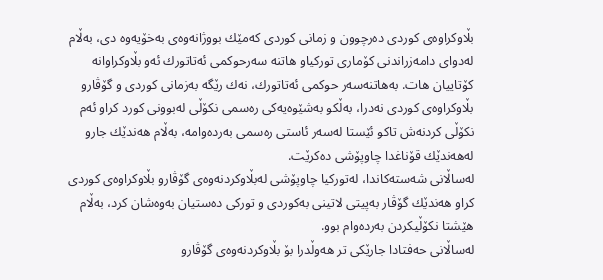بڵاوكراوه‌ی كوردی ده‌رچوون و زمانی كوردی كه‌مێك بووژانه‌وه‌ی به‌خۆیه‌وه‌ دی، به‌ڵام له‌دوای دامه‌زراندنی كۆماری توركیاو هاتنه‌ سه‌رحوكمی ئه‌تاتورك ئه‌و بڵاوكراوانه‌ كۆتاییان هات. به‌هاتنه‌سه‌ر حوكمی ئه‌تاتورك، نه‌ك رێگه‌ به‌زمانی كوردی و گۆڤارو بڵاوكراوه‌ی كوردی نه‌درا، به‌ڵكو به‌شێوه‌یه‌كی ره‌سمی نكۆڵی له‌بوونی كورد كراو ئه‌م نكۆڵی كردنه‌ش تاكو ئێستا له‌سه‌ر ئاستی ره‌سمی به‌رده‌وامه‌، به‌ڵام هه‌ندێك جارو له‌هه‌ندێك قۆناغدا چاوپۆشی ده‌كرێت.
له‌ساڵانی شه‌سته‌كاندا، له‌توركیا چاوپۆشی له‌بڵاوكردنه‌وه‌ی گۆڤارو بڵاوكراوه‌ی كوردی كراو هه‌ندێك گۆڤار به‌پیتی لاتینی به‌كوردی و توركی ده‌ستیان به‌وه‌شان كرد، به‌ڵام هێشتا نكۆڵیكردن به‌رده‌وام بوو.
له‌ساڵانی حه‌فتادا جارێكی تر هه‌وڵدرا بۆ بڵاوكردنه‌وه‌ی گۆڤارو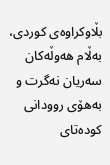بڵاوكراوه‌ی كوردی، به‌ڵام هه‌وڵه‌كان سه‌ریان نه‌گرت و به‌هۆی روودانی كوده‌تای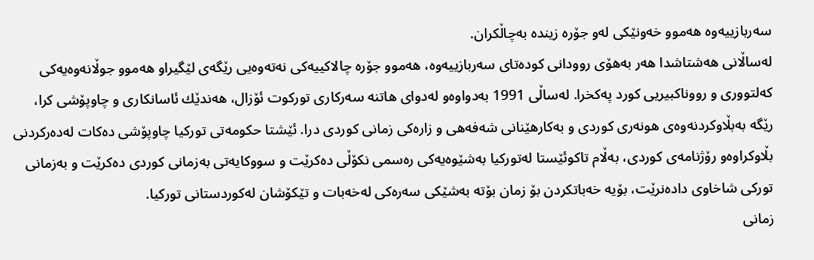سه‌ربازییه‌وه‌ هه‌موو خه‌ونێكی له‌و جۆره‌ زینده‌ به‌چاڵكران.
له‌ساڵانی هه‌شتاشدا هه‌ر به‌هۆی روودانی كوده‌تای سه‌ربازییه‌وه‌، هه‌موو جۆره‌ چالاكییه‌كی نه‌ته‌وه‌یی رێگه‌ی لێگیراو هه‌موو جوڵانه‌وه‌یه‌كی كه‌لتووری و رووناكبیریی كورد په‌كخرا. له‌ساڵی 1991 به‌دواوه‌و له‌دوای هاتنه‌ سه‌ركاری توركوت ئۆزال، هه‌ندێك ئاسانكاری و چاوپۆشی كرا، رێگه‌ به‌بڵاوكردنه‌وه‌ی هونه‌ری كوردی و به‌كارهێنانی شه‌فه‌هی و زاره‌كی زمانی كوردی درا. ئێشتا حكومه‌تی توركیا چاوپۆشی ده‌كات له‌ده‌ركردنی بڵاوكراوه‌و رۆژنامه‌ی كوردی، به‌ڵام تاكوئێستا له‌توركیا به‌شێوه‌یه‌كی ره‌سمی نكۆڵی ده‌كرێت و سووكایه‌تی به‌زمانی كوردی ده‌كرێت و به‌زمانی توركی شاخاوی داده‌نرێت، بۆیه‌ خه‌باتكردن بۆ زمان بۆته‌ به‌شێكی سه‌ره‌كی له‌خه‌بات و تێكۆشان له‌كوردستانی توركیا.
زمانی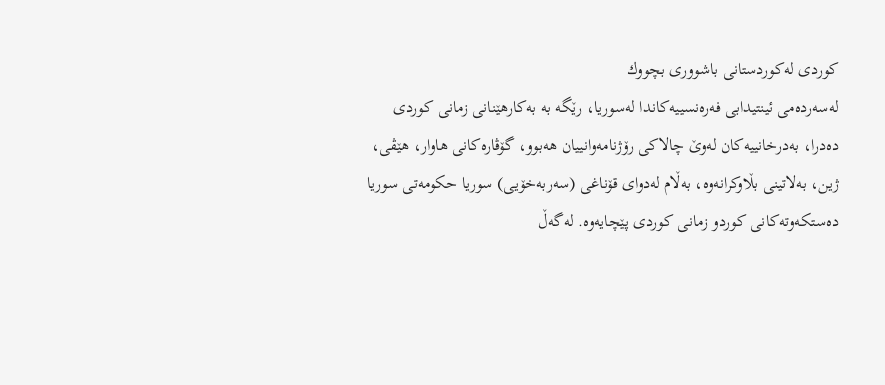كوردی له‌كوردستانی باشووری بچووك
له‌سه‌رده‌می ئینتیدابی فه‌ره‌نسییه‌كاندا له‌سوریا، رێگه‌ به‌ به‌كارهێنانی زمانی كوردی ده‌درا، به‌درخانییه‌كان له‌وێ‌ چالاكی رۆژنامه‌وانییان هه‌بوو، گۆڤاره‌كانی هاوار، هێڤی، ژین، به‌لاتینی بڵاوكرانه‌وه‌، به‌ڵام له‌دوای قۆناغی (سه‌ربه‌خۆیی) سوریا حكومه‌تی سوریا ده‌ستكه‌وته‌كانی كوردو زمانی كوردی پێچایه‌وه‌. له‌گه‌ڵ‌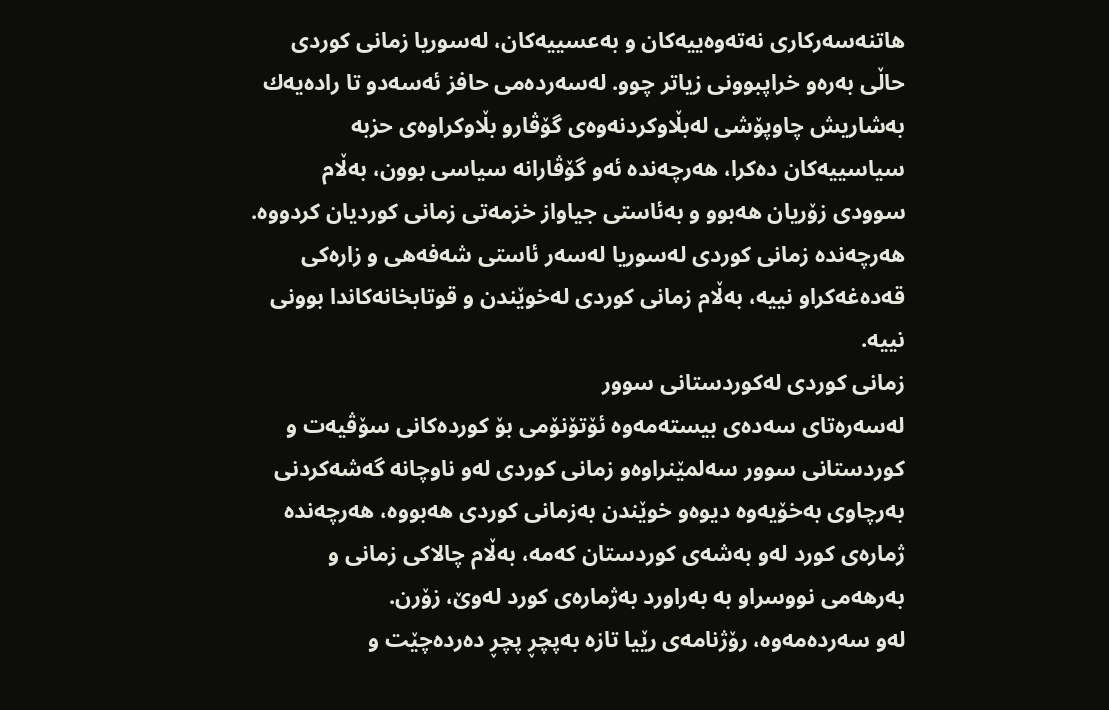هاتنه‌سه‌ركاری نه‌ته‌وه‌ییه‌كان و به‌عسییه‌كان، له‌سوریا زمانی كوردی حاڵی به‌ره‌و خراپبوونی زیاتر چوو. له‌سه‌رده‌می حافز ئه‌سه‌دو تا راده‌یه‌ك به‌شاریش چاوپۆشی له‌بڵاوكردنه‌وه‌ی گۆڤارو بڵاوكراوه‌ی حزبه‌ سیاسییه‌كان ده‌كرا، هه‌رچه‌نده‌ ئه‌و گۆڤارانه‌ سیاسی بوون، به‌ڵام سوودی زۆریان هه‌بوو و به‌ئاستی جیاواز خزمه‌تی زمانی كوردیان كردووه‌.
هه‌رچه‌نده‌ زمانی كوردی له‌سوریا له‌سه‌ر ئاستی شه‌فه‌هی و زاره‌كی قه‌ده‌غه‌كراو نییه‌، به‌ڵام زمانی كوردی له‌خوێندن و قوتابخانه‌كاندا بوونی نییه‌.
زمانی كوردی له‌كوردستانی سوور
له‌سه‌ره‌تای سه‌ده‌ی بیسته‌مه‌وه‌ ئۆتۆنۆمی بۆ كورده‌كانی سۆڤیه‌ت و كوردستانی سوور سه‌لمێنراوه‌و زمانی كوردی له‌و ناوچانه‌ گه‌شه‌كردنی به‌رچاوی به‌خۆیه‌وه‌ دیوه‌و خوێندن به‌زمانی كوردی هه‌بووه‌، هه‌رچه‌نده‌ ژماره‌ی كورد له‌و به‌شه‌ی كوردستان كه‌مه‌، به‌ڵام چالاكی زمانی و به‌رهه‌می نووسراو به‌ به‌راورد به‌ژماره‌ی كورد له‌وێ‌، زۆرن.
له‌و سه‌رده‌مه‌وه‌، رۆژنامه‌ی رێیا تازه‌ به‌پچڕ پچڕ ده‌رده‌چێت و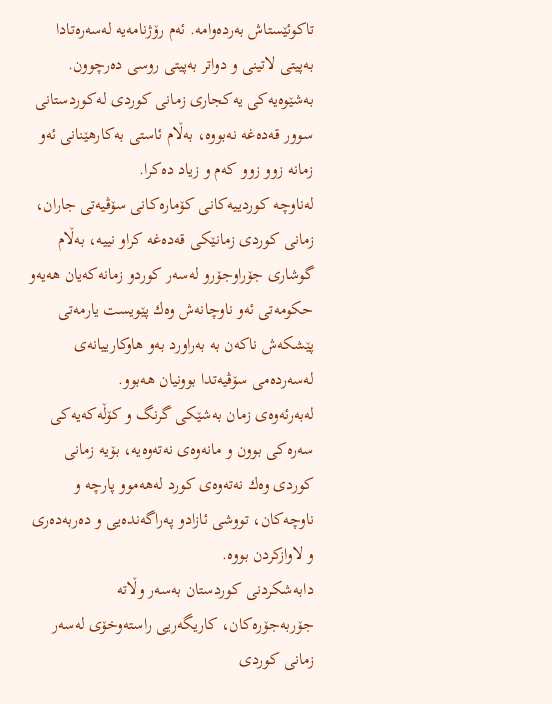تاكوئێستاش به‌رده‌وامه‌. ئه‌م رۆژنامه‌یه‌ له‌سه‌ره‌تادا به‌پیتی لاتینی و دواتر به‌پیتی روسی ده‌رچوون. به‌شێوه‌یه‌كی یه‌كجاری زمانی كوردی له‌كوردستانی سوور قه‌ده‌غه‌ نه‌بووه‌، به‌ڵام ئاستی به‌كارهێنانی ئه‌و زمانه‌ زوو زوو كه‌م و زیاد ده‌كرا.
له‌ناوچه‌ كوردییه‌كانی كۆماره‌كانی سۆڤیه‌تی جاران، زمانی كوردی زمانێكی قه‌ده‌غه‌ كراو نییه‌، به‌ڵام گوشاری جۆراوجۆرو له‌سه‌ر كوردو زمانه‌كه‌یان هه‌یه‌و حكومه‌تی ئه‌و ناوچانه‌ش وه‌ك پێویست یارمه‌تی پێشكه‌ش ناكه‌ن به‌ به‌راورد به‌و هاوكارییانه‌ی له‌سه‌رده‌می سۆڤیه‌تدا بوونیان هه‌بوو.
له‌به‌رئه‌وه‌ی زمان به‌شێكی گرنگ و كۆڵه‌كه‌یه‌كی سه‌ره‌كی بوون و مانه‌وه‌ی نه‌ته‌وه‌یه‌، بۆیه‌ زمانی كوردی وه‌ك نه‌ته‌وه‌ی كورد له‌هه‌موو پارچه‌ و ناوچه‌كان، تووشی ئازادو په‌راگه‌نده‌یی و ده‌ربه‌ده‌ری و لاوازكردن بووه‌.
دابه‌شكردنی كوردستان به‌سه‌ر وڵاته‌ جۆربه‌جۆره‌كان، كاریگه‌ریی راسته‌وخۆی له‌سه‌ر زمانی كوردی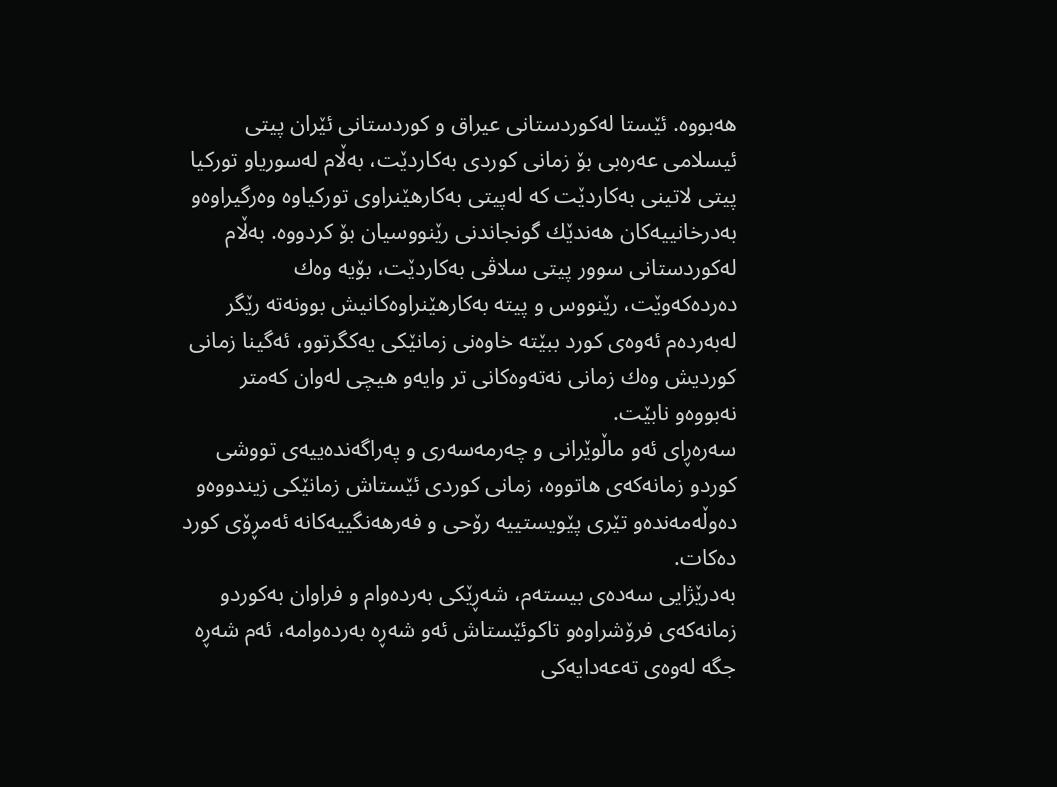هه‌بووه‌. ئێستا له‌كوردستانی عیراق و كوردستانی ئێران پیتی ئیسلامی عه‌ره‌بی بۆ زمانی كوردی به‌كاردێت، به‌ڵام له‌سوریاو توركیا پیتی لاتینی به‌كاردێت كه‌ له‌پیتی به‌كارهێنراوی توركیاوه‌ وه‌رگیراوه‌و به‌درخانییه‌كان هه‌ندێك گونجاندنی رێنووسیان بۆ كردووه‌. به‌ڵام له‌كوردستانی سوور پیتی سلاڤی به‌كاردێت، بۆیه‌ وه‌ك ده‌رده‌كه‌وێت، رێنووس و پیته‌ به‌كارهێنراوه‌كانیش بوونه‌ته‌ رێگر له‌به‌رده‌م ئه‌وه‌ی كورد ببێته‌ خاوه‌نی زمانێكی یه‌كگرتوو، ئه‌گینا زمانی كوردیش وه‌ك زمانی نه‌ته‌وه‌كانی تر وایه‌و هیچی له‌وان كه‌متر نه‌بووه‌و نابێت.
سه‌ره‌ڕای ئه‌و ماڵوێرانی و چه‌رمه‌سه‌ری و په‌راگه‌نده‌ییه‌ی تووشی كوردو زمانه‌كه‌ی هاتووه‌، زمانی كوردی ئێستاش زمانێكی زیندووه‌و ده‌وڵه‌مه‌نده‌و تێری پێویستییه‌ رۆحی و فه‌رهه‌نگییه‌كانه‌ ئه‌مڕۆی كورد ده‌كات.
به‌درێژایی سه‌ده‌ی بیسته‌م، شه‌ڕێكی به‌رده‌وام و فراوان به‌كوردو زمانه‌كه‌ی فرۆشراوه‌و تاكوئێستاش ئه‌و شه‌ڕه‌ به‌رده‌وامه‌، ئه‌م شه‌ڕه‌ جگه‌ له‌وه‌ی ته‌عه‌دایه‌كی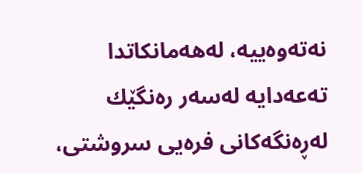نه‌ته‌وه‌ییه‌، له‌هه‌مانكاتدا ته‌عه‌دایه‌ له‌سه‌ر ره‌نگێك له‌ڕه‌نگه‌كانی فره‌یی سروشتی،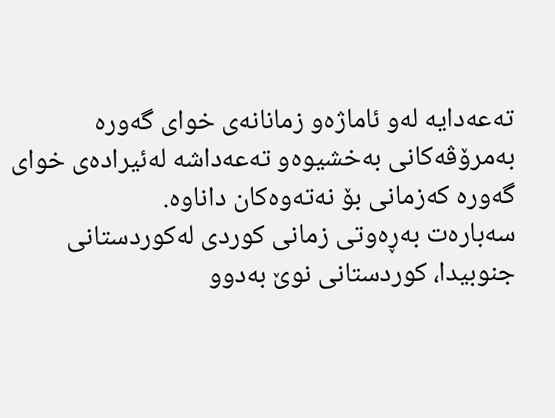ته‌عه‌دایه‌ له‌و ئاماژه‌و زمانانه‌ی خوای گه‌وره‌ به‌مرۆڤه‌كانی به‌خشیوه‌و ته‌عه‌داشه‌ له‌ئیراده‌ی خوای گه‌وره‌ كه‌زمانی بۆ نه‌ته‌وه‌كان داناوه‌.
سه‌باره‌ت به‌ڕه‌وتی زمانی كوردی له‌كوردستانی جنوبیدا، كوردستانی نوێ به‌دوو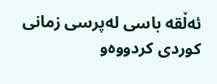ئه‌ڵقه‌ باسی له‌پرسی زمانی كوردی كردووه‌و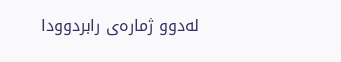له‌دوو ژماره‌ی رابردوودا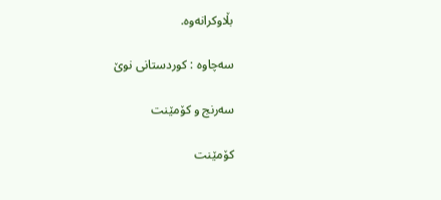بڵاوكرانه‌وه‌.

سه‌چاوه‌ : كوردستانی نوێ

سه‌رنج و كۆمێنت

كۆمێنت